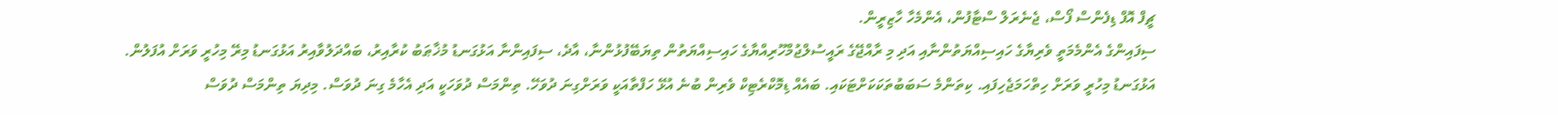ޗީފް އޮފް ޑިފެންސް ފޯސް، ޖެނެރަލް ސްޓާފުން، އެންމެހާ ހާޒިރީން.
ސިފައިންގެ އެންމެމަތީ ވެރިޔާގެ ހައިސިއްޔަތުންނާއި އަދި މި ރާއްޖޭގެ ރައީސުލްޖުމްހޫރިއްޔާގެ ހައިސިއްޔަތުން ތިޔަބޭފުޅުންނާ، އާދެ، ސިފައިންނާ އަޅުގަނޑު މުޚާޠަބު ކުރާއިރު، ބައްދަލުވާއިރު އަޅުގަނޑު މިރޭ މިހުރީ ވަރަށް އުފަލުން. އަޅުގަނޑު މިހުރީ ވަރަށް ހިތްހަމަޖެހިފައި. ކިތަންމެ ސަބަބުތަކަކަށްޓަކައި. ބައެއް ޑިމޮކްރެޓިކް ވެރިން ބުނެ އުޅޭ ހަފްތާއަކީ ވަރަށްގިނަ ދުވަހޭ. ތިންމަސް ދުވަހަކީ އަދި އެހާމެ ގިނަ ދުވަސް. މިދިޔަ ތިންމަސް ދުވަސް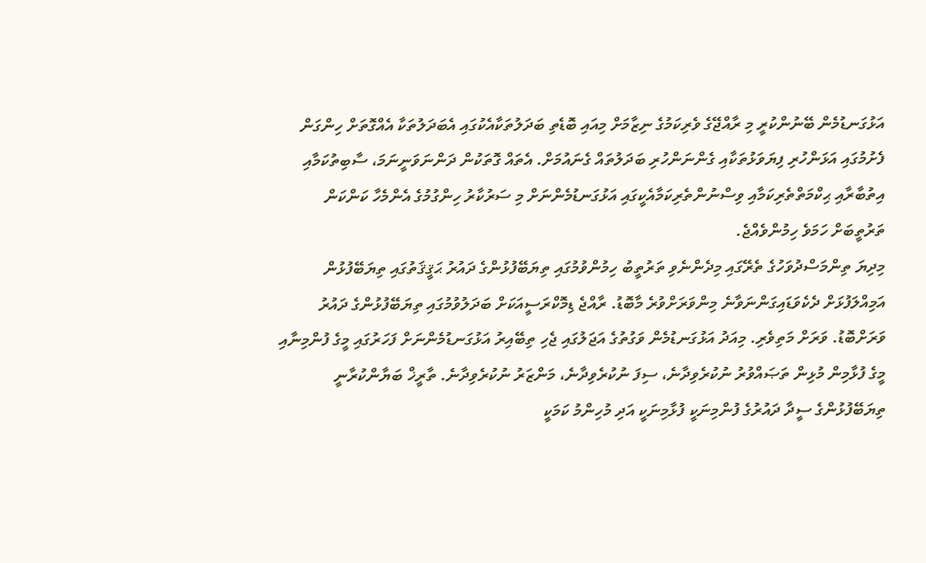އަޅުގަނޑުމެން ބޭނުންކުރީ މި ރާއްޖޭގެ ވެރިކަމުގެ ނިޒާމަށް މިއައި ބޮޑެތި ބަދަލުތަކާއެކުގައި އެބަދަލުތަކާ އެއްގޮތަށް ހިންގަން ފެށުމުގައި އަޅަންހުރި ފިޔަވަޅުތަކާއި ގެންނަންހުރި ބަދަލުތައް ގެނައުމަށް. އެތައް ގޮތަކުން ދަންނަވަނީނަމަ، ސާބިތުކަމާއި އިތުބާރާއި ޙިކްމަތްތެރިކަމާއި ވިސްނުންތެރިކަމާއެކީގައި އަޅުގަނޑުމެންނަށް މި ސަރުކާރު ހިންގުމުގެ އެންމެހާ ކަންކަން ތަރުތީބަށް ހަމަވެ ހިމުންވެއްޖެ.
މިދިޔަ ތިންމަސްދުވަހުގެ ތެރޭގައި މިދެންނެވި ތަރުތީބު ހިމުންވުމުގައި ތިޔަބޭފުޅުންގެ ދައުރު ޙަޤީޤަތުގައި ތިޔަބޭފުޅުން އަމިއްލަފުޅަށް ދެކެވަޑައިގަންނަވާނެ މިންވަރަށްވުރެ މާބޮޑު. ރާއްޖެ ޑިމޮކްރަސީއަކަށް ބަދަލުވުމުގައި ތިޔަބޭފުޅުންގެ ދައުރު ވަރަށްބޮޑު. ވަރަށް މަތިވެރި. މިއަދު އަޅުގަނޑުމެން ވަގުތުގެ އަޖަލުގައި ޖެހި ތިބޭއިރު އަޅުގަނޑުމެންނަށް ފަހަރުގައި މީގެ ފުންމިނާއި މީގެ ފުޅާމިން މުޅިން ތަޞައްވުރު ނުކުރެވިދާނެ، ސިފަ ނުކުރެވިދާނެ، މަންޒަރު ނުކުރެވިދާނެ. ތާރީޚް ބަޔާންކުރާނީ ތިޔަބޭފުޅުންގެ ސީދާ ދައުރުގެ ފުންމިނަކީ ފުޅާމިނަކީ އަދި މުހިންމު ކަމަކީ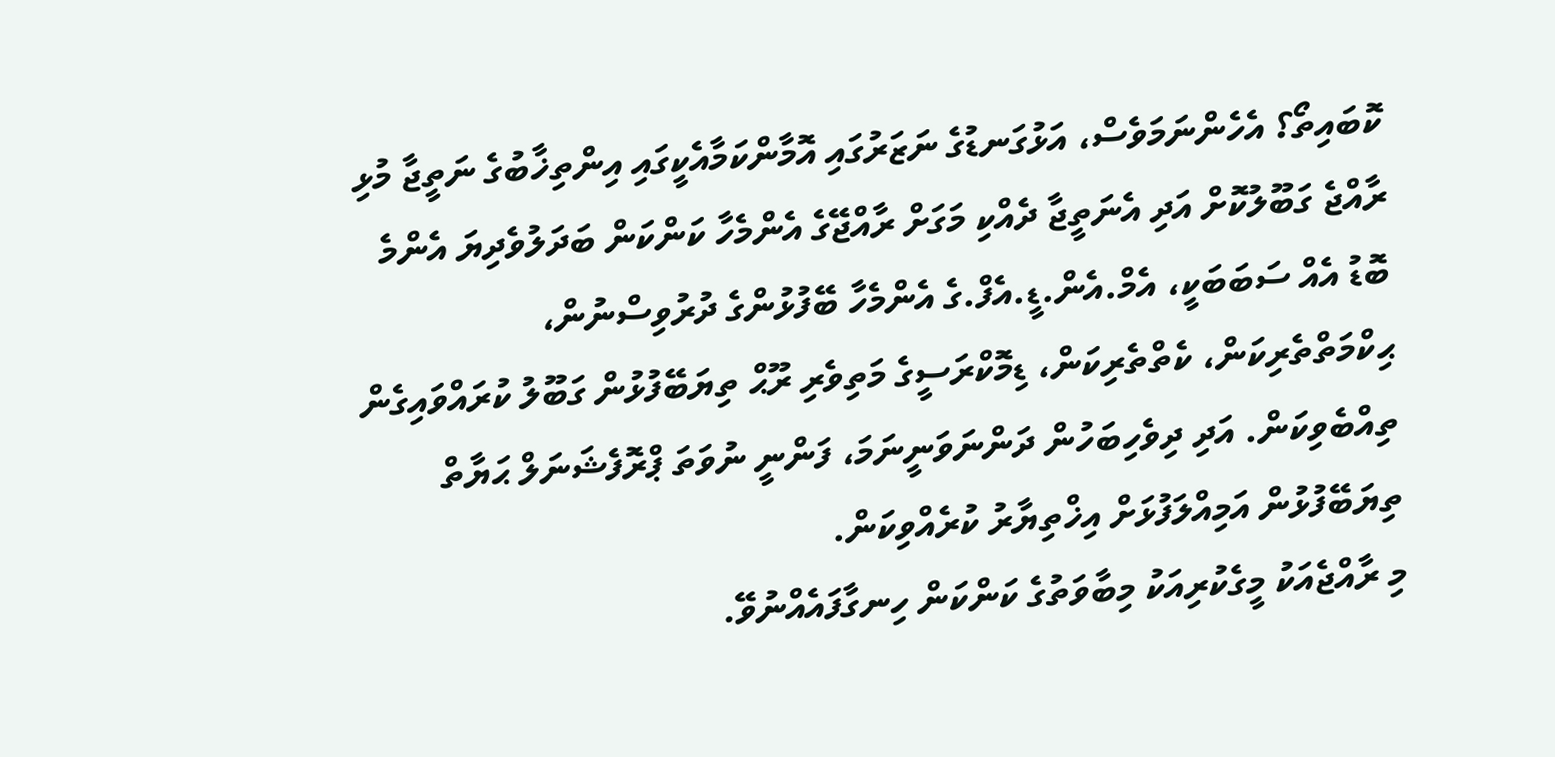ކޮބައިތޯ؟ އެހެންނަމަވެސް، އަޅުގަނޑުގެ ނަޒަރުގައި އޮމާންކަމާއެކީގައި އިންތިޚާބުގެ ނަތީޖާ މުޅި ރާއްޖެ ގަބޫލުކޮށް އަދި އެނަތީޖާ ދެއްކި މަގަށް ރާއްޖޭގެ އެންމެހާ ކަންކަން ބަދަލުވެދިޔަ އެންމެ ބޮޑު އެއް ސަބަބަކީ، އެމް.އެން.ޑީ.އެފް.ގެ އެންމެހާ ބޭފުޅުންގެ ދުރުވިސްނުން، ޙިކްމަތްތެރިކަން، ކެތްތެރިކަން، ޑިމޮކްރަސީގެ މަތިވެރި ރޫޙް ތިޔަބޭފުޅުން ގަބޫލު ކުރައްވައިގެން ތިއްބެވިކަން. އަދި ދިވެހިބަހުން ދަންނަވަނީނަމަ، ފަންނީ ނުވަތަ ޕްރޮފެޝަނަލް ޙަޔާތް ތިޔަބޭފުޅުން އަމިއްލަފުޅަށް އިޚްތިޔާރު ކުރެއްވިކަން.
މި ރާއްޖެއަކު މީގެކުރިއަކު މިބާވަތުގެ ކަންކަން ހިނގާފައެއްނުވޭ.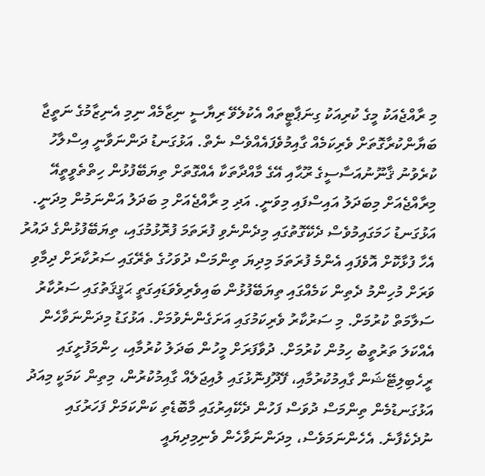މި ރާއްޖެއަކު މީގެ ކުރިއަކު ގިނަޕާޓީތައް އެކުލެވޭ ރިޔާސީ ނިޒާމެއް ނިމި އެނިޒާމުގެ ނަތީޖާ ބަޔާންކުރާގޮތަށް ވެރިކަމެއް ގާއިމުވެފައެއްވެސް ނެތް. އަޅުގަނޑު ދަންނަވާނީ އިސްލާހު ކުރެވުނު ޤާނޫނުއަސާސީގެ ރޫޙާއި އޭގެ މާއްދާތަކާ އެއްގޮތަށް ތިޔަބޭފުޅުން ހިތްތެވީތީއޭ މިރާއްޖެއަށް މިބަދަލު އައިސްފައި މިވަނީ. އަދި މި ރާއްޖެއަށް މި ބަދަލު އަންނަމުން މިދަނީ. އަޅުގަނޑު ހަމަގައިމުވެސް ދެކޭގޮތުގައި މިދެންނެވި ފުރަތަމަ ފުރޮޅުމުގައި، ތިޔަބޭފުޅުންގެ ދައުރު އެހާ ފުޅާކޮށް އޮވެފައި އެންމެ ފުރަތަމަ މިދިޔަ ތިންމަސް ދުވަހުގެ ތެރޭގައި ސަރުކާރަށް ދިމާވި ވަރަށް މުހިންމު ދެތިން ކަމެއްގައި ތިޔަބޭފުޅުން ބައިވެރިވެވަޑައިގަތީ ޙަޤީޤަތުގައި ސަރުކާރު ސަލާމަތް ކުރުމަށް. މި ސަރުކާރު ވެރިކަމުގައި އަށަގެންނެވުމަށް. އަޅުގަޑު މިދަންނަވާހެން އެއްކަލަ ތަރުތީބު ހިމުން ކުރުމަށް. ދުވާފަރަށް މީހުން ބަދަލު ކުރުމާއި، ހިންމަފުށީގައި ރީހެބިލިޓޭޝަން ގާއިމުކުރުމާއި، ފޭދޫފިނޮޅުގައި ލުއިޖަލެއް ގާއިމުކުރުން، މިތިން ކަމަކީ މިއަދު އަޅުގަނޑުމެން ތިންމަސް ދުވަސް ފަހުން ދެކޭއިރުގައި މާބޮޑެތި ކަންކަމަށް ފަހަރުގައި ނުދެކެފާނެ. އެހެންނަމަވެސް، މިދަންނަވާހެން ވެނިމިދިޔައީ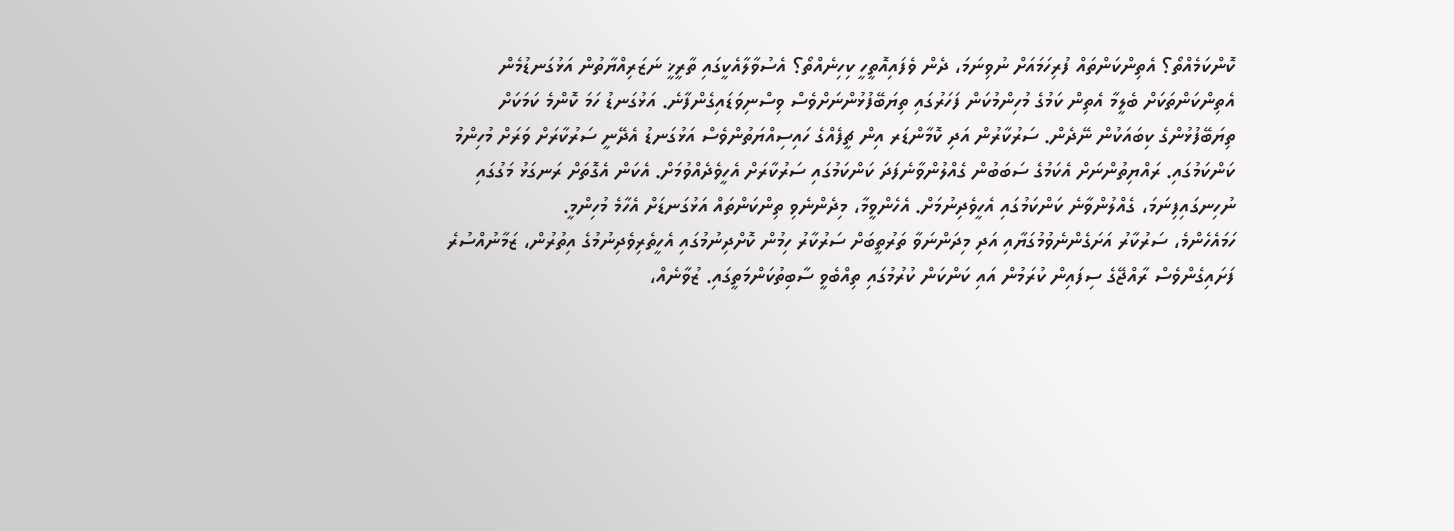ކޮންކަމެއްތޯ؟ އެތިންކަންތައް ފުރިހަމައަށް ނުވިނަމަ، ދެން ވެފައިއޮތީހީ ކިހިނެއްތޯ؟ އެސުވާލާއެކީގައި ތާރީޚީ ނަޒަރިއްޔާތުން އަޅުގަނޑުމެން އެތިންކަންތަކަށް ބެލީމާ އެތިން ކަމުގެ މުހިންމުކަން ފަހަރުގައި ތިޔަބޭފުޅުންނަށްވެސް ވިސްނިވަޑައިގެންފާނެ. އަޅުގަނޑު ހަމަ ކޮންމެ ކަމަކަށް ތިޔަބޭފުޅުންގެ ކިބައަކުން ނޭދެން. ސަރުކާރުން އަދި ކޮމާންޑަރ އިން ޗީފެއްގެ ހައިސިއްޔަތުންވެސް އަޅުގަނޑު އެދޭނީ ސަރުކާރަށް ވަރަށް މުހިންމު ކަންކަމުގައި. ރައްޔިތުންނަށް އެކަމުގެ ސަބަބުން ގެއްލުންވާނެފަދަ ކަންކަމުގައި ސަރުކާރަށް އެހީވެދެއްވުމަށް. އެކަން އެގޮތަށް ރަނގަޅު މަގުގައި ނުހިނގައިފިނަމަ، ގެއްލުންވާނެ ކަންކަމުގައި އެހީވެދިނުމަށް. އެހެންވީމާ، މިދެންނެވި ތިންކަންތައް އަޅުގަނޑަށް އެހާމެ މުހިންމީ.
ހަމައެހެންމެ، ސަރުކާރު އަށަގެންނެވުމުގަޔާއި އަދި މިދަންނަވާ ތަރުތީބަށް ސަރުކާރު ހިމުން ކޮށްދިނުމުގައި އެހީތެރިވެދިނުމުގެ އިތުރުން، ޒަމާނުއްސުރެ ފަށައިގެންވެސް ރާއްޖޭގެ ސިފައިން ކުރަމުން އައި ކަންކަން ކުރުމުގައި ތިއްބެވީ ސާބިތުކަންމަތީގައި. ޒުވާނެއް،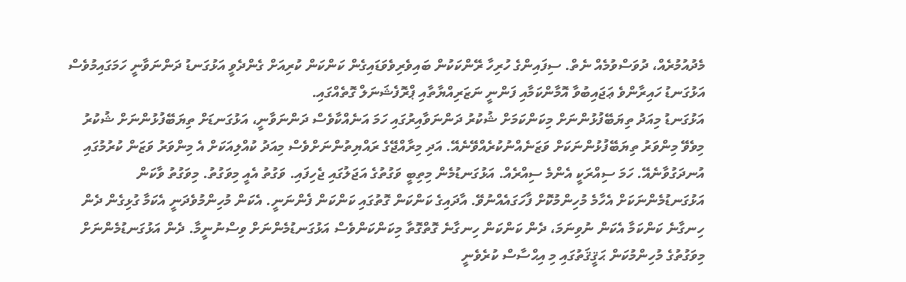މެދުއުމުރެއް، ދުވަސްވުމެއް ނެތް. ސިފައިންގެ ހުރިހާ ރޭންކަކުން ބައިވެރިވެވަޑައިގެން ކަންކަން ކުރިއަށް ގެންދެވީ އަޅުގަނޑު ދަންނަވާނީ ހަމަގައިމުވެސް އަޅުގަނޑު ހައިރާންވެ ޢަޖައިބުވާ އޮމާންކަމާއި ފަންނީ ނަޒަރިއްޔާތާއި ޕްރޮފެޝަނަލް ގޮތެއްގައި.
އަޅުގަނޑު މިއަދު ތިޔަބޭފުޅުންނަށް މިކަންކަމަށް ޝުކުރު ދަންނަވާއިރުގައި ހަމަ އަނެއްކާވެސް ދަންނަވާނީ، އަޅުގަނޑަށް ތިޔަބޭފުޅުންނަށް ޝުކުރު މިވެވޭ މިންވަރު ތިޔަބޭފުޅުންނަކަށް ވަޒަނެއްނުކުރެއްވޭނެއޭ. އަދި މިރާއްޖޭގެ ރައްޔިތުންނަށްވެސް މިއަދު ކުއްލިއަކަށް އެ މިންވަރު ވަޒަން ކުރުމުގައި އުނދަގުވާނެއޭ. ހަމަ ސިއްރަކީ އެންމެ ސިއްރެއް. އަޅުގަނޑުމެން މިތިބީ ވަގުތުގެ އަޖަލުގައި ޖެހިފައި. ވަގުތު އެއީ މިވަގުތު. މިވަގުތު ވާކަން އަޅުގަނޑުމެންނަކަށް އެހާމެ މުހިންމުކޮށް ފާހަގައެއްނުވޭ. އާދައިގެ ކަންކަން ގޮތުގައި ކަންކަން ފެންނަނީ. އެކަން މުހިންމުވެދަނީ އެކަމާ ގުޅިގެން ދެން ހިނގާނެ ކަންކަމާ އެކަން ނުވިނަމަ، ދެން ކަންކަން ހިނގާނެ ގޮތްގޮތާ މިކަންކަންވެސް އަޅުގަނޑުމެންނަށް ވިސްނުނީމާ. ދެން އަޅުގަނޑުމެންނަށް މިވަގުތުގެ މުހިންމުކަން ޙަޤީޤަތުގައި މި އިޙްސާސް ކުރެވެނީ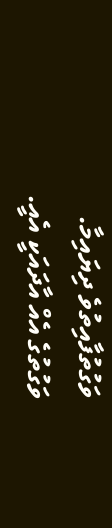ވަގުތުފާއިތުވެ ދިޔައިމާ. ވަގުތުގެ އެއް އާދައަކީ އެއީ.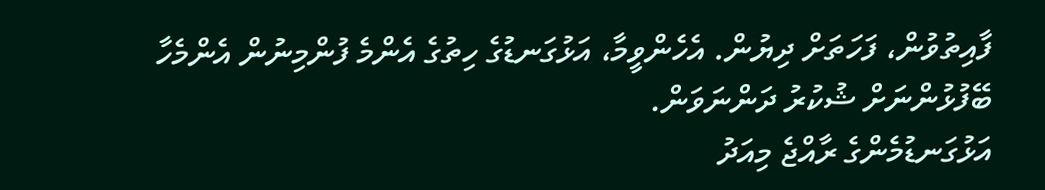ފާއިތުވުން، ފަހަތަށް ދިޔުން. އެހެންވީމާ، އަޅުގަނޑުގެ ހިތުގެ އެންމެ ފުންމިނުން އެންމެހާ ބޭފުޅުންނަށް ޝުކުރު ދަންނަވަން.
އަޅުގަނޑުމެންގެ ރާއްޖެ މިއަދު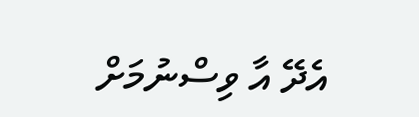އެދޭ އާ ވިސްނުމަށް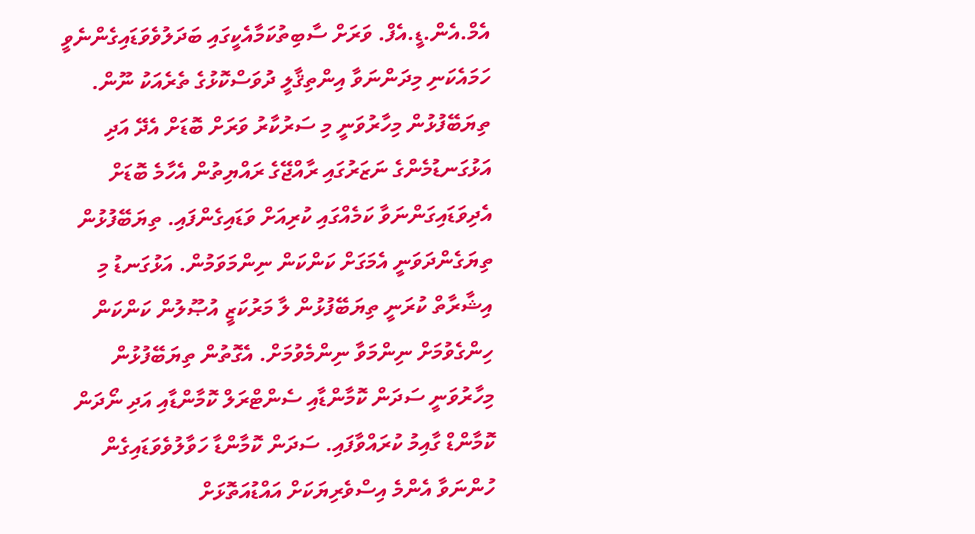އެމް.އެން.ޑީ.އެފް. ވަރަށް ސާބިތުކަމާއެކީގައި ބަދަލުވެވަޑައިގެންނެވީ ހަމައެކަނި މިދަންނަވާ އިންތިޤާލީ ދުވަސްކޮޅުގެ ތެރެއަކު ނޫން. ތިޔަބޭފުޅުން މިހާރުވަނީ މި ސަރުކާރު ވަރަށް ބޮޑަށް އެދޭ އަދި އަޅުގަނޑުމެންގެ ނަޒަރުގައި ރާއްޖޭގެ ރައްޔިތުން އެހާމެ ބޮޑަށް އެދިވަޑައިގަންނަވާ ކަމެއްގައި ކުރިއަށް ވަޑައިގެންފައި. ތިޔަބޭފުޅުން ތިޔަގެންދަވަނީ އެމަގަށް ކަންކަން ނިންމަވަމުން. އަޅުގަނޑު މި އިޝާރާތް ކުރަނީ ތިޔަބޭފުޅުން ލާ މަރުކަޒީ އުޞޫލުން ކަންކަން ހިންގެވުމަށް ނިންމަވާ ނިންމެވުމަށް. އެގޮތުން ތިޔަބޭފުޅުން މިހާރުވަނީ ސަދަން ކޮމާންޑާއި ސެންޓްރަލް ކޮމާންޑާއި އަދި ނޯދަން ކޮމާންޑް ގާއިމު ކުރައްވާފައި. ސަދަން ކޮމާންޑާ ހަވާލުވެވަޑައިގެން ހުންނަވާ އެންމެ އިސްވެރިޔަކަށް އައްޑުއަތޮޅަށް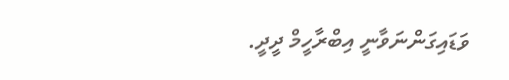ވަޑައިގަންނަވާނީ އިބްރާހީމް ދީދީ.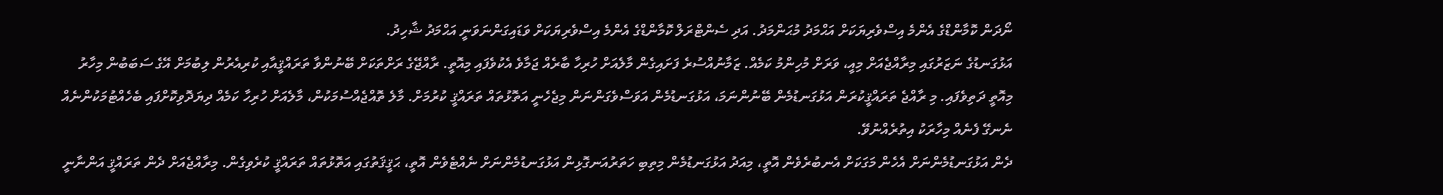ނޯދަން ކޮމާންޑްގެ އެންމެ އިސްވެރިޔަކަށް އަޙްމަދު މުޙަންމަދު. އަދި ސެންޓްރަލް ކޮމާންޑްގެ އެންމެ އިސްވެރިޔަކަށް ވަޑައިގަންނަވަނީ އަޙްމަދު ޝާހިދު.
އަޅުގަނޑުގެ ނަޒަރުގައި މިރާއްޖެއަށް މިއީ، ވަރަށް މުހިންމު ކަމެއް. ޒަމާނުއްސުރެ ފަށައިގެން މާލެއަށް ހުރިހާ ބާރެއް ޖަމާވެ އެކުވެފައި މިއޮތީ. ރާއްޖޭގެ ރަށްތަކަށް ބޭނުންވާ ތަރައްޤީއާއި ކުރިއެރުން ލިބުމަށް އޭގެ ސަބަބުން މިހާރު މިއޮތީ ދަތިވެފައި. މި ރާއްޖެ ތަރައްޤީކުރަން އަޅުގަނޑުމެން ބޭނުންނަމަ، އަޅުގަނޑުމެން އަވަސްވެގަންނަން މިޖެހެނީ އަތޮޅުތައް ތަރައްޤީ ކުރުމަށް. މާލެ ތޮއްޖެއްސުމަކުން، މާލެއަށް ހުރިހާ ކަމެއް ދިޔަދޮވިކޮށްފައި ބެހެއްޓުމަކުންނެއް ނެނގޭ ފެނެއް މިހާރަކު އިތުރެއްނުވޭ.
ދެން އަޅުގަނޑުމެންނަށް އެހެން މަގަކަށް އެނބުރެވެން އޮތީ، މިއަދު އަޅުގަނޑުމެން މިތިބި ހަތަރުއަނގޮޅިން އަޅުގަނޑުމެންނަށް ނެއްޓެވެން އޮތީ، ޙަޤީޤަތުގައި އަތޮޅުތައް ތަރައްޤީ ކުރެވިގެން. މިރާއްޖެއަށް ދެން ތަރައްޤީ އަންނާނީ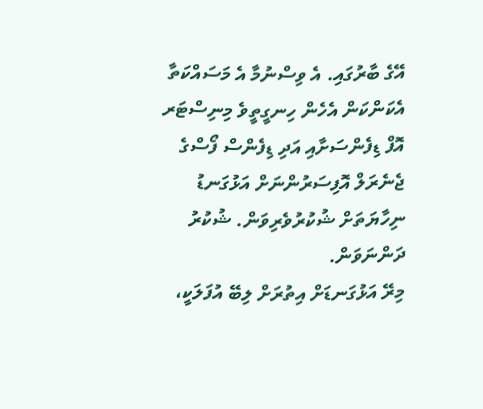އޭގެ ބާރުގައި. އެ ވިސްނުމާ އެ މަސައްކަތާ އެކަންކަން އެހެން ހިނގީތީވެ މިނިސްޓަރ އޮފް ޑިފެންސަށާއި އަދި ޑިފެންސް ފޯސްގެ ޖެނެރަލް އޮފިސަރުންނަށް އަޅުގަނޑު ނިހާޔަތަށް ޝުކުރުވެރިވަން. ޝުކުރު ދަންނަވަން.
މިރޭ އަޅުގަނޑަށް އިތުރަށް ލިބޭ އުފަލަކީ،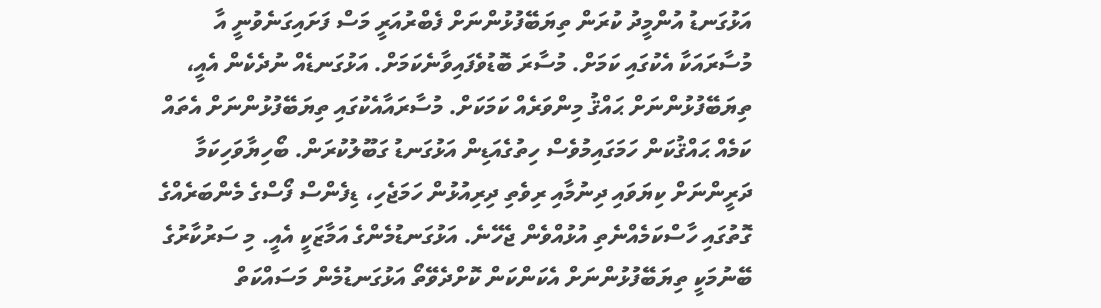އަޅުގަނޑު އުންމީދު ކުރަން ތިޔަބޭފުޅުންނަށް ފެބްރުއަރީ މަސް ފަށައިގަނެވުނީ އާ މުސާރައަކާ އެކުގައި ކަމަށް. މުސާރަ ބޮޑުވެފައިވާނެކަމަށް. އަޅުގަނޑެއް ނުދެކެން އެއީ، ތިޔަބޭފުޅުންނަށް ޙައްޤު މިންވަރެއް ކަމަކަށް. މުސާރައާއެކުގައި ތިޔަބޭފުޅުންނަށް އެތައް ކަމެއް ޙައްޤުކަން ހަމަގައިމުވެސް ހިތުގެއަޑިން އަޅުގަނޑު ގަބޫލުކުރަން. ބޯހިޔާވަހިކަމާ ދަރީންނަށް ކިޔަވައި ދިނުމާއި ރިވެތި ދިރިއުޅުން ހަމަޖެހި، ޑިފެންސް ފޯސްގެ މެންބަރެއްގެ ގޮތުގައި ހާސްކަމެއްނެތި އުޅުއްވެން ޖެހޭނެ. އަޅުގަނޑުމެންގެ އަމާޒަކީ އެއީ. މި ސަރުކާރުގެ ބޭނުމަކީ ތިޔަބޭފުޅުންނަށް އެކަންކަން ކޮށްދެވޭތޯ އަޅުގަނޑުމެން މަސައްކަތް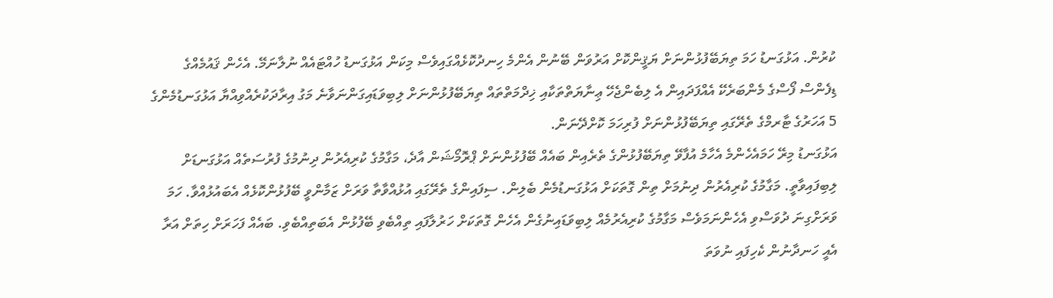ކުރުން. އަޅުގަނޑު ހަމަ ތިޔަބޭފުޅުންނަށް ޔަޤީންކޮށް އަރުވަން ބޭނުން އެންމެ ހިނދުކޮޅެއްގައިވެސް މިކަން އަޅުގަނޑު ހުއްޓައެއް ނުލާނަމޭ. އެހެން ޤައުމެއްގެ ޑިފެންސް ފޯސްގެ މެންބަރެކޭ އެއްފަދައިން އެ ލިބެންޖެހޭ ޢިނާޔަތްތަކާއި ޚިދްމަތްތައް ތިޔަބޭފުޅުންނަށް ލިބިވަޑައިގަންނަވާނެ މަގު އިރާދަކުރެއްވިއްޔާ އަޅުގަނޑުމެންގެ 5 އަހަރުގެ ޓާރމްގެ ތެރޭގައި ތިޔަބޭފުޅުންނަށް ފުރިހަމަ ކޮށްދޭނަން.
އަޅުގަނޑު މިރޭ ހަމައެހެންމެ އެހާމެ އުފާވޭ ތިޔަބޭފުޅުންގެ ތެރެއިން ބައެއް ބޭފުޅުންނަށް ޕްރޮމޯޝަން އާދެ، މަގާމުގެ ކުރިއެރުން ދިނުމުގެ ފުރުސަތެއް އަޅުގަނޑަށް ލިބިފައިވާތީ. މަގާމުގެ ކުރިއެރުން ދިނުމަށް ތިން ގޮތަކަށް އަޅުގަނޑުމެން ބެލިން. ސިފައިންގެ ތެރޭގައި އުޅުއްވާތާ ވަރަށް ޒަމާންވީ ބޭފުޅުންކޮޅެއް އެބައުޅުއްވާ. ހަމަ ވަރަށްގިނަ ދުވަސްވި އެހެންނަމަވެސް މަގާމުގެ ކުރިއެރުމެއް ލިބިވަޑައިނުގެން އެހެން ގޮތަކަށް ހަރުލާފައި ތިއްބެވި ބޭފުޅުން އެބަތިއްބެވި. ބައެއް ފަހަރަށް ހިތަށް އަރާ އެއީ ހަނދާނުން ކެހިފައި ނުވަތަ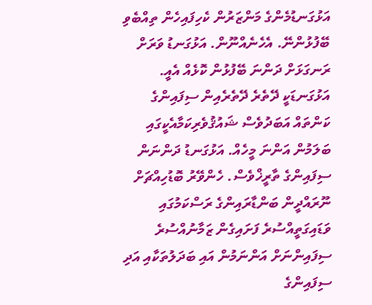އަޅުގަނޑުމެންގެ މަންޒަރުން ކެހިފައިހެން ތިއްބެވި ބޭފުޅުންނޭ. އެހެނެއްނޫން. އަޅުގަނޑު ވަރަށް ރަނގަޅަށް ދަންނަ ބޭފުޅުން ކޮޅެއް އެއީ.
އަޅުގަނޑަކީ ދޭތެރެ ދޭތެރެއިން ސިފައިންގެ ކަންތައް އަބަދުވެސް ޝައުޤުވެރިކަމާއެކީގައި ބަލަމުން އަންނަ މީހެއް. އަޅުގަނޑު ދަންނަން ސިފައިންގެ ތާރީޚްވެސް. ހެންވޭރު ބޮޑުހިއްޗަށް ނޫރައްދީން ބަންޑާރައިންގެ ރަސްކަމުގައި ވަޑައިގަތީއްސުރެ ފަށައިގެން ޒަމާނުއްސުރެ ސިފައިންނަށް އަންނަމުން އައި ބަދަލުތަކާއި އަދި ސިފައިންގެ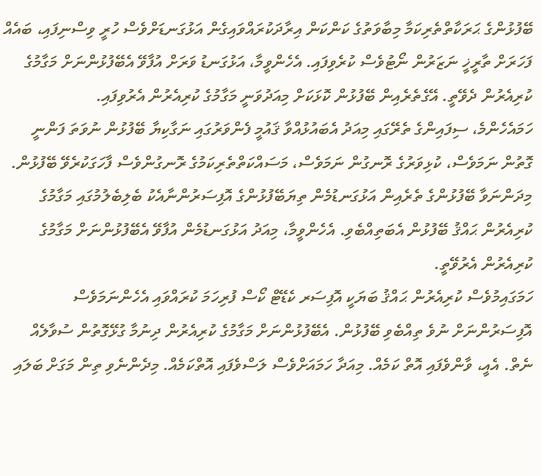ބޭފުޅުންގެ ޙަރަކާތްތެރިކަމާ މިބާވަތުގެ ކަންކަން އިރާދަކުރައްވައިގެން އަޅުގަނޑަށްވެސް ހުރީ ވިސްނިފައި، ބައެއް ފަހަރަށް ތާރީޚީ ނަޒަރުން ނޯޓުވެސް ކުރެވިފައި. އެހެންވީމާ، އަޅުގަނޑު ވަރަށް އުފާވޭ އެބޭފުޅުންނަށް މަގާމުގެ ކުރިއެރުން ދެވޭތީ. އޭގެތެރެއިން ބޭފުޅުން ކޮޅަކަށް މިއަދުވަނީ މަގާމުގެ ކުރިއެރުން އެރުވިފައި.
ހަމައެހެންމެ، ސިފައިންގެ ތެރޭގައި މިއަދު އެބައުޅުއްވާ ޤައުމީ ފެންވަރުގައި ނަގާކިޔާ ބޭފުޅުން ނުވަތަ ފަންނީ ގޮތުން ނަމަވެސް، ކުޅިވަރުގެ ރޮނގުން ނަމަވެސް، މަސައްކަތްތެރިކަމުގެ ރޮނގުންވެސް ފާހަގަކުރެވޭ ބޭފުޅުން. މިދަންނަވާ ބޭފުޅުންގެ ތެރެއިން އަޅުގަނޑުމެން ތިޔަބޭފުޅުންގެ އޮފިސަރުންނާއެކު ބެލިބެލުމުގައި މަގާމުގެ ކުރިއެރުން ޙައްޤު ބޭފުޅުން އެބަތިއްބެވި. އެހެންވީމާ، މިއަދު އަޅުގަނޑުމެން އުފާވޭ އެބޭފުޅުންނަށް މަގާމުގެ ކުރިއެރުން އެރުވޭތީ.
ހަމަގައިމުވެސް ކުރިއެރުން ޙައްޤު ބަޔަކީ އޮފިސަރ ކެޑޭޓް ކޯސް ފުރިހަމަ ކުރައްވައި އެހެންނަމަވެސް އޮފިސަރުންނަށް ނުވެ ތިއްބެވި ބޭފުޅުން. އެބޭފުޅުންނަށް މަގާމުގެ ކުރިއެރުން ދިނުމާ ގުޅޭގޮތުން ސުވާލެއް ނެތް. އެއީ، ވާންވެފައި އޮތް ކަމެއް. މިއަދާ ހަމައަށްވެސް ލަސްވެފައި އޮތްކަމެއް. މިދެންނެވި ތިން މަގަށް ބަލައި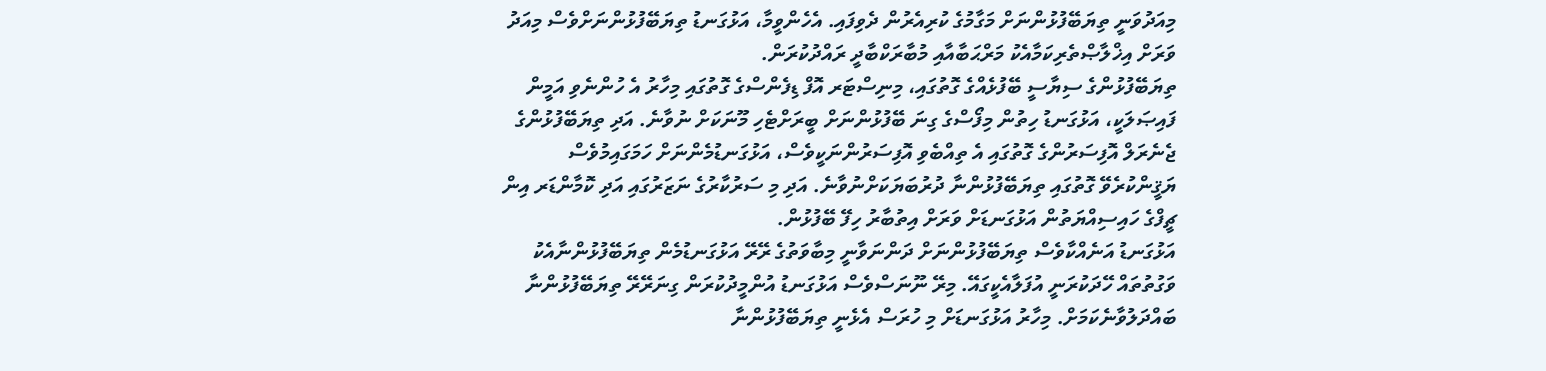މިއަދުވަނީ ތިޔަބޭފުޅުންނަށް މަގާމުގެ ކުރިއެރުން ދެވިފައި. އެހެންވީމާ، އަޅުގަނޑު ތިޔަބޭފުޅުންނަށްވެސް މިއަދު ވަރަށް އިޚްލާޞްތެރިކަމާއެކު މަރްޙަބާއާއި މުބާރަކްބާދީ ރައްދުކުރަން.
ތިޔަބޭފުޅުންގެ ސިޔާސީ ބޭފުޅެއްގެ ގޮތުގައި، މިނިސްޓަރ އޮފް ޑިފެންސްގެ ގޮތުގައި މިހާރު އެ ހުންނެވި އަމީން ފައިޞަލަކީ، އަޅުގަނޑު ހިތުން މިފޯސްގެ ގިނަ ބޭފުޅުންނަށް ބީރަށްޓެހި މޫނަކަށް ނުވާނެ. އަދި ތިޔަބޭފުޅުންގެ ޖެނެރަލް އޮފިސަރުންގެ ގޮތުގައި އެ ތިއްބެވި އޮފިސަރުންނަކީވެސް، އަޅުގަނޑުމެންނަށް ހަމަގައިމުވެސް ޔަޤީންކުރެވޭ ގޮތުގައި ތިޔަބޭފުޅުންނާ ދުރުބަޔަކަށްނުވާނެ. އަދި މި ސަރުކާރުގެ ނަޒަރުގައި އަދި ކޮމާންޑަރ އިން ޗީފްގެ ހައިސިއްޔަތުން އަޅުގަނޑަށް ވަރަށް އިތުބާރު ހިފޭ ބޭފުޅުން.
އަޅުގަނޑު އަނެއްކާވެސް ތިޔަބޭފުޅުންނަށް ދަންނަވާނީ މިބާވަތުގެ ރޭރޭ އަޅުގަނޑުމެން ތިޔަބޭފުޅުންނާއެކު ވަގުތުތައް ހޭދަކުރަނީ އުފަލާއެކީގައޭ. މިރޭ ނޫނަސްވެސް އަޅުގަނޑު އުންމީދުކުރަން ގިނަރޭރޭ ތިޔަބޭފުޅުންނާ ބައްދަލުވާނެކަމަށް. މިހާރު އަޅުގަނޑަށް މި ހުރަސް އެޅެނީ ތިޔަބޭފުޅުންނާ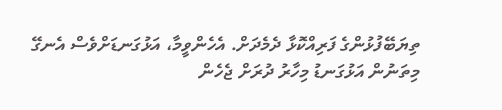ތިޔަބޭފުޅުންގެ ފަރިއްކޮޅާ ދެމެދަށް. އެހެންވީމާ، އަޅުގަނޑަށްވެސް އެނގޭ މިތަނުން އަޅުގަނޑު މިހާރު ދުރަށް ޖެހެން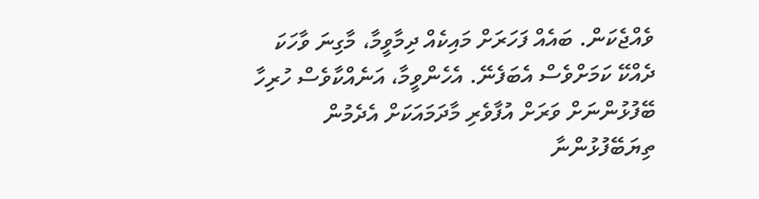ވެއްޖެކަން. ބައެއް ފަހަރަށް މައިކެއް ދިމާވީމާ، މާގިނަ ވާހަކަ ދެއްކޭ ކަމަށްވެސް އެބަފެނޭ. އެހެންވީމާ، އަނެއްކާވެސް ހުރިހާ ބޭފުޅުންނަށް ވަރަށް އުފާވެރި މާދަމައަކަށް އެދެމުން ތިޔަބޭފުޅުންނާ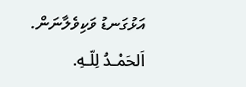އަޅުގަނޑު ވަކިވެލާނަން.
اَلحَمْـدُ لِلّـهِ.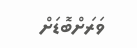ވަރަށްބޮޑަށް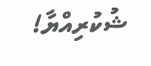ޝުކުރިއްޔާ!